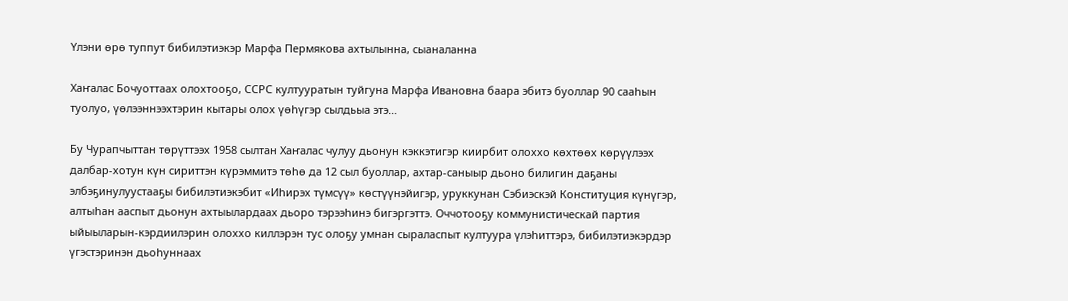Үлэни өрө туппут бибилэтиэкэр Марфа Пермякова ахтылынна, сыаналанна

Хаҥалас Бочуоттаах олохтооҕо, ССРС култууратын туйгуна Марфа Ивановна баара эбитэ буоллар 90 сааһын туолуо, үөлээннээхтэрин кытары олох үөһүгэр сылдьыа этэ…

Бу Чурапчыттан төрүттээх 1958 сылтан Хаҥалас чулуу дьонун кэккэтигэр киирбит олоххо көхтөөх көрүүлээх далбар-хотун күн сириттэн күрэммитэ төһө да 12 сыл буоллар, ахтар-саныыр дьоно билигин даҕаны элбэҕинулуустааҕы бибилэтиэкэбит «Иһирэх түмсүү» көстүүнэйигэр, уруккунан Сэбиэскэй Конституция күнүгэр, алтыһан ааспыт дьонун ахтыылардаах дьоро тэрээһинэ бигэргэттэ. Оччотооҕу коммунистическай партия ыйыыларын-кэрдиилэрин олоххо киллэрэн тус олоҕу умнан сыраласпыт култуура үлэһиттэрэ, бибилэтиэкэрдэр үгэстэринэн дьоһуннаах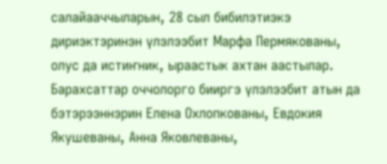салайааччыларын, 28 сыл бибилэтиэкэ дириэктэринэн үлэлээбит Марфа Пермякованы, олус да истиҥник, ыраастык ахтан аастылар. Барахсаттар оччолорго бииргэ үлэлээбит атын да бэтэрээннэрин Елена Охлопкованы, Евдокия Якушеваны, Анна Яковлеваны,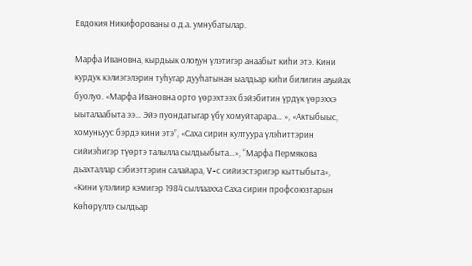Евдокия Никифорованы о.д.а. умнубатылар.

Марфа Ивановна, кырдьык олоҕун үлэтигэр анаабыт киһи этэ. Кини курдук кэлиэгэлэрин туһугар дууһатынан ыалдьар киһи билигин аҕыйах буолуо. «Марфа Ивановна орто үөрэхтээх бэйэбитин үрдүк үөрэххэ ыыталаабыта ээ… Эйэ пуондатыгар үбү хомуйтарара… », «Актыбыыс, хомуньуус бэрдэ кини этэ”, «Саха сирин култуура үлэһиттэрин сийиэһигэр түөртэ талылла сылдьыбыта…», “Марфа Пермякова дьахталлар сэбиэттэрин салайара, V-с сийиэстэригэр кыттыбыта», «Кини үлэлиир кэмигэр 1984 сыллаахха Саха сирин профсоюзтарын Көһөрүллэ сылдьар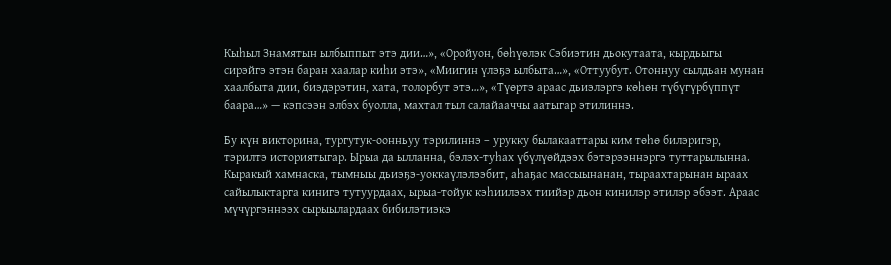Кыһыл Знамятын ылбыппыт этэ дии…», «Оройуон, бөһүөлэк Сэбиэтин дьокутаата, кырдьыгы сирэйгэ этэн баран хаалар киһи этэ», «Миигин үлэҕэ ылбыта…», «Оттуубут. Отоннуу сылдьан мунан хаалбыта дии, биэдэрэтин, хата, толорбут этэ…», «Түөртэ араас дьиэлэргэ көһөн түбүгүрбүппүт баара…» — кэпсээн элбэх буолла, махтал тыл салайааччы аатыгар этилиннэ.

Бу күн викторина, тургутук-оонньуу тэрилиннэ – урукку былакааттары ким төһө билэригэр, тэрилтэ историятыгар. Ырыа да ылланна, бэлэх-туһах үбүлүөйдээх бэтэрээннэргэ туттарылынна. Кыракый хамнаска, тымныы дьиэҕэ-уоккаүлэлээбит, аһаҕас массыынанан, тыраахтарынан ыраах сайылыктарга кинигэ тутуурдаах, ырыа-тойук кэһиилээх тиийэр дьон кинилэр этилэр эбээт. Араас мүчүргэннээх сырыылардаах бибилэтиэкэ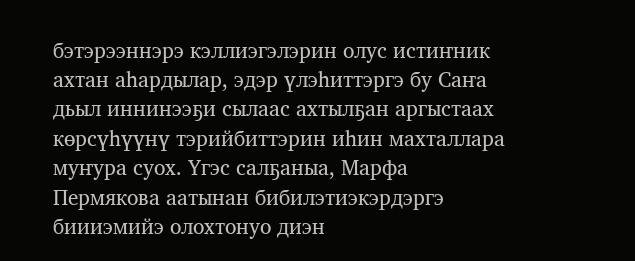бэтэрээннэрэ кэллиэгэлэрин олус истиҥник ахтан аһардылар, эдэр үлэһиттэргэ бу Саҥа дьыл иннинээҕи сылаас ахтылҕан аргыстаах көрсүһүүнү тэрийбиттэрин иһин махталлара муҥура суох. Үгэс салҕаныа, Марфа Пермякова аатынан бибилэтиэкэрдэргэ биииэмийэ олохтонуо диэн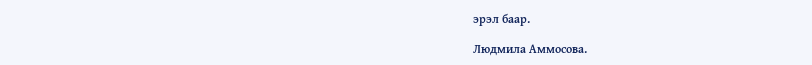эрэл баар.

Людмила Аммосова.